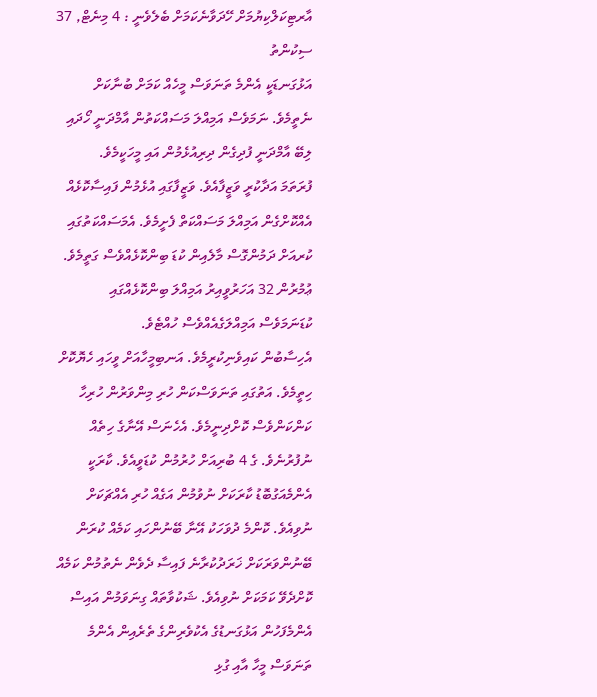އާރޓިކަލްކިޔުމަށް ހޭދަވާނެކަމަށް ބެލެވެނީ : 4 މިނެޓް, 37 ސިކުންތު
އަޅުގަނޑަކީ އެންމެ ތަނަވަސް މީހެއް ކަމަށް ބުނާކަށް ނެތީމެވެ. ނަމަވެސް އަމިއްލަ މަސައްކަތުން އާމްދަނީ ހޯދައި ލިބޭ އާމްދަނީ ފުދިގެން ދިރިއުޅެމުން އައި މީހަކީމެވެ.
ފުރަތަމަ އަދާކުރީ ވަޒީފާއެވެ. ވަޒީފާގައި އުޅެމުން ފައިސާކޮޅެއް އެއްކޮށްގެން އަމިއްލަ މަސައްކަތް ފެށީމެވެ. އެމަސައްކަތުގައި ކުރއަށް ދަމުންގޮސް މާލެއިން ކުޑަ ބިންކޮޅެއްވެސް ގަތީމެވެ. ޢުމުރުން 32 އަހަރުވީއިރު އަމިއްލަ ބިންކޮޅެއްގައި ކުޑަނަމަވެސް އަމިއްލަގެއެއްވެސް ހުއްޓެވެ.
އެހިސާބުން ކައިވެނިކުރީމެވެ. އަނބިމީހާއަށް ވީހައި ހެޔޮކޮށް ހިތީމެވެ. އަތުގައި ތަނަވަސްކަން ހުރި މިންވަރުން ހުރިހާ ކަންކަންވެސް ކޮށްދިނީމެވެ. އެހެނަސް އޭނާގެ ހިތެއް ނުފުރުނެވެ. ގެ 4 ބުރިއަށް ހުރުމުން ކުޑަވީއެވެ. ކާރަކީ އެންމެއަގުބޮޑު ކާރަކަށް ނުވުމުން އަގެއް ހުރި އެއްޗަކަށް ނުވިއެވެ. ކޮންމެ ދުވަހަކު އޭނާ ބޭނުންހައި ކަމެއް ކުރަން ބޭނުންވަރަކަށް ޚަރަދުކުރާނެ ފައިސާ ދެވެން ނެތުމުން ކަމެއް ކޮށްދެވޭ ކަމަކަށް ނުވިއެވެ. ޝަކުވާތައް ގިނަވަމުން އައިސް އެންމެފަހުން އަޅުގަނޑުގެ އެކުވެރިންގެ ތެރެއިން އެންމެ ތަނަވަސް މީހާ އާއި ގުޅި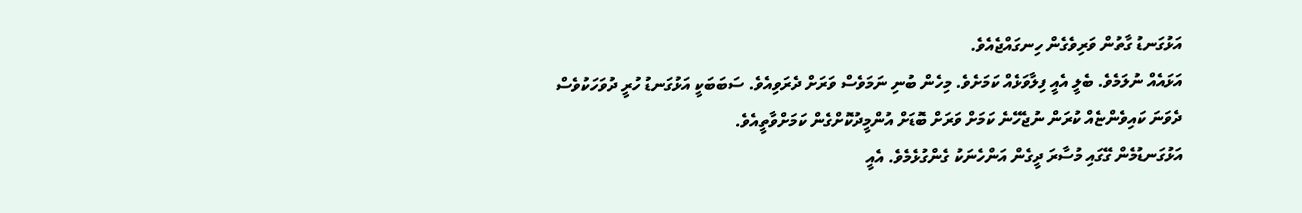އަޅުގަނޑު ގާތުން ވަރިވެގެން ހިނގައްޖެއެވެ.
އަޅައެއް ނުލަމެވެ. ބެލީ އެއީ ފިލާވަޅެއް ކަމަށެވެ. މިހެން ބުނި ނަމަވެސް ވަރަށް ދެރަވިއެވެ. ސަބަބަކީ އަޅުގަނޑު ހުރީ ދުވަހަކުވެސް ދެވަނަ ކައިވެންޏެއް ކުރަން ނުޖެހޭނެ ކަމަށް ވަރަށް ބޮޑަށް އުންމީދުކޮށްގެން ކަމަށްވާތީއެވެ.
އަޅުގަނޑުމެން ގޭގައި މުސާރަ ދީގެން އަންހެނަކު ގެންގުޅެމެވެ. އެއީ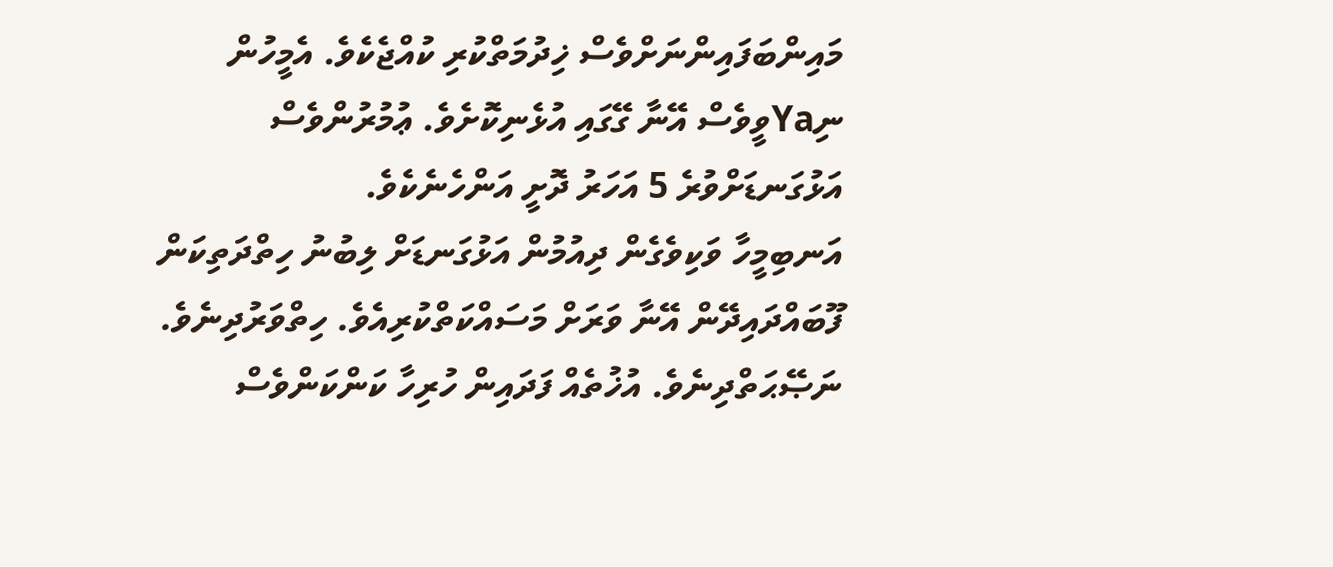މައިންބަފައިންނަށްވެސް ޚިދުމަތްކުރި ކުއްޖެކެވެ. އެމީހުން ނިYaވީވެސް އޭނާ ގޭގައި އުޅެނިކޮށެވެ. ޢުމުރުންވެސް އަޅުގަނޑަށްވުރެ 5 އަހަރު ދޮށީ އަންހެނެކެވެ.
އަނބިމީހާ ވަކިވެގެން ދިއުމުން އަޅުގަނޑަށް ލިބުނު ހިތްދަތިކަން ފޫބައްދައިދޭން އޭނާ ވަރަށް މަސައްކަތްކުރިއެވެ. ހިތްވަރުދިނެވެ. ނަޞޭޙަތްދިނެވެ. އުޚުތެއް ފަދައިން ހުރިހާ ކަންކަންވެސް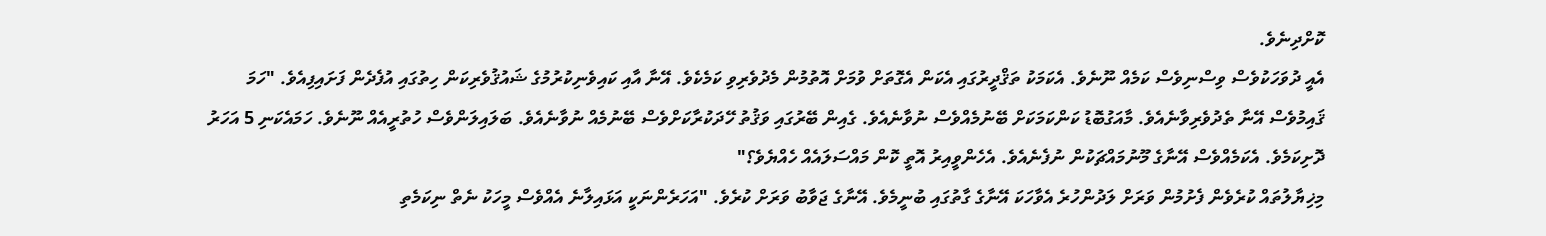ކޮށްދިނެވެ.
އެއީ ދުވަހަކުވެސް ވިސްނިވެސް ކަމެއް ނޫނެވެ. އެކަމަކު ތަޤްދީރުގައި އެކަން އެގޮތަށް ވުމަށް އޮތުމުން މެދުވެރިވި ކަމެކެވެ. އޭނާ އާއި ކައިވެނިކުރުމުގެ ޝައުޤުވެރިކަން ހިތުގައި އުފެދެން ފަށައިފިއެވެ. "ހަމަ ޤައިމުވެސް އޭނާ ތެދުވެރިވާނެއެވެ. މާއަގުބޮޑު ކަންކަމަކަށް ބޭނުމެއްވެސް ނުވާނެއެވެ. ގެއިން ބޭރުގައި ވަޤުތު ހޭދަކުރާކަށްވެސް ބޭނުމެއް ނުވާނެއެވެ. ބަލައިލަންވެސް ހުތުރީއެއް ނޫނެވެ. ހަމައެކަނި 5 އަހަރު ދޮށިކަމެވެ. އެކަމެއްވެސް އޭނާގެ މޫނުމައްޗަކުން ނުފެނެއެވެ. އެހެންވީއިރު އޮތީ ކޮން މައްސަލައެއް ހެއްޔެވެ؟"
މިޚިޔާލުތައް ކުރެވެން ފެށުމުން ވަރަށް ލަދުންހުރެ އެވާހަކަ އޭނާގެ ގާތުގައި ބުނީމެވެ. އޭނާގެ ޖަވާބު ވަރަށް ކުރެވެ. "އަހަރެންނަކީ އަޅައިލާނެ އެއްވެސް މީހަކު ނެތް ނިކަމެތި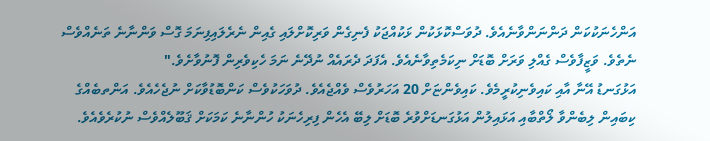އަންހެނަކުކަން ދަންނަންވާނެއެވެ. ދުވަސްކޮޅަކުން ޅަކުއްޖަކު ފެނިގެން ވަރިކޮށްލައި ގެއިން ނެރެލައިފިނަމަ ގޮސް ވަންނާނެ ތަނެއްވެސް ނެތެވެ. ވަޒީފާވެސް ގެއްލި ވަރަށް ބޮޑަށް ނިކަމެތިވާނެއެވެ. އެފަދަ ދެރައެއް ނުދޭނެ ނަމަ ހެކިވެރިން ފޮނުވާށެވެ."
އަޅުގަނޑު އޭނާ އާއި ކައިވެނިކުރީމެވެ. ކައިވެންޏަށް 20 އަހަރުވެސް ވެއްޖެއެވެ. ދުވަހަކުވެސް ކަންބޮޑުވާކަށް ނުޖެހެއެވެ. އަންތބެއްގެ ކިބައިން ލިބެންވާ ލޯތްބާއި އަޅައިލުން އަޅުގަނޑަށްވުރެ ބޮޑަށް ލިބޭ އެހެން ފިރިހެނަކު ހުންނާނެ ކަމަކަށް ޤަބޫލެއްވެސް ނުކުރެވެއެވެ.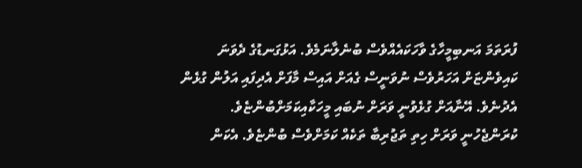ފުރަތަމަ އަނބިމީހާގެ ވާހަކައެއްވެސް ބުނެލާނަމެވެ. އަޅުގަނޑުގެ ދެވަނަ ކައިވެންޏަށް އަހަރުވެސް ނުވަނީސް ގެއަށް އައިސް މާފަށް އެދިފައި އަލުން ގުޅެން އެދުނެވެ. އޭނާއަށް ގުޅެވުނީ ވަރަށް ނުބައި މީހަކާއިކަމަށްބުންޏެވެ. ކުރަންޖެހުނީ ވަރަށް ހިތި ތަޖުރިބާ ތަކެއް ކަމަށްވެސް ބުންޏެވެ. އެކަން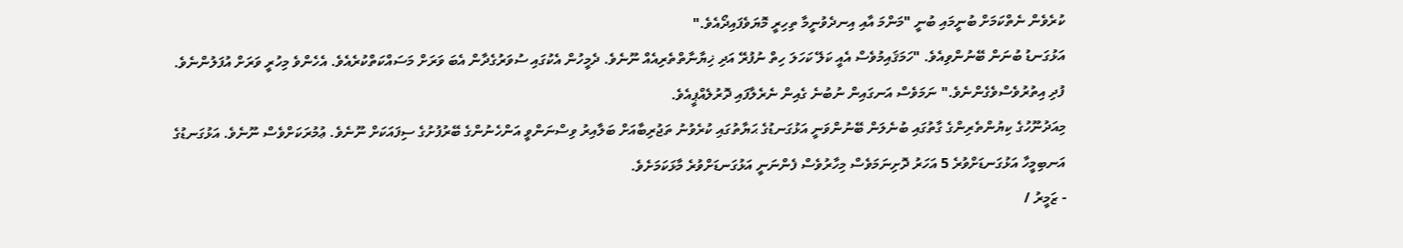ކުރެވެން ނެތްކަމަށް ބުނީމައި ބުނީ "މަންމަ އާއި އިނދެވުނީމާ ތިހިރީ މޮޔަވެފައިދޯއެވެ."
އަޅުގަނޑު ބުނަން ބޭނުންވިއެވެ. "ހަމަޤައިމުވެސް އެއީ ކަލޭ ކަހަލަ ހިތް ނުފުރޭ އަދި ޚިޔާނާތްތެރިއެއް ނޫނެވެ. ދެމީހުން އެކުގައި ސުވަރުގެދާން އެބަ ވަރަށް މަސައްކަތްކުރެއެވެ. އެހެންވެ މިހުރީ ވަރަށް އުފަލުންނެވެ. ފުދި އިތުރުވެސްވެގެންނެވެ." ނަމަވެސް އަނގައިން ނުބުނެ ގެއިން ނެރެލާފައި ދޮރުލެއްޕީއެވެ.
މިއަދުނޫހުގެ ކިޔުންތެރިންގެ ގާތުގައި ބުނެލަން ބޭނުންވަނީ އަޅުގަނޑުގެ ޙަޔާތުގައި ކުރެވުނު ތަޖުރިބާއަށް ބަލާއިރު ވިސްނަންވީ އަންހެނުންގެ ބޭރުފުށުގެ ސިފައަކަށް ނޫނެވެ. ޢުމުރަކަށްވެސް ނޫނެވެ. އަޅުގަނޑުގެ އަނބިމީހާ އަޅުގަނޑަށްވުރެ 5 އަހަރު ދޮށިނަމަވެސް މިހާރުވެސް ފެންނަނީ އަޅުގަނޑަށްވުރެ މާޅަކަމަށެވެ.
- ޒަމީރު /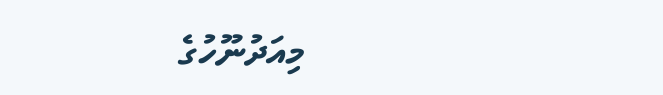މިއަދުނޫހުގެ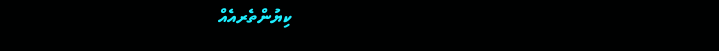ކިޔުންތެރއެއް